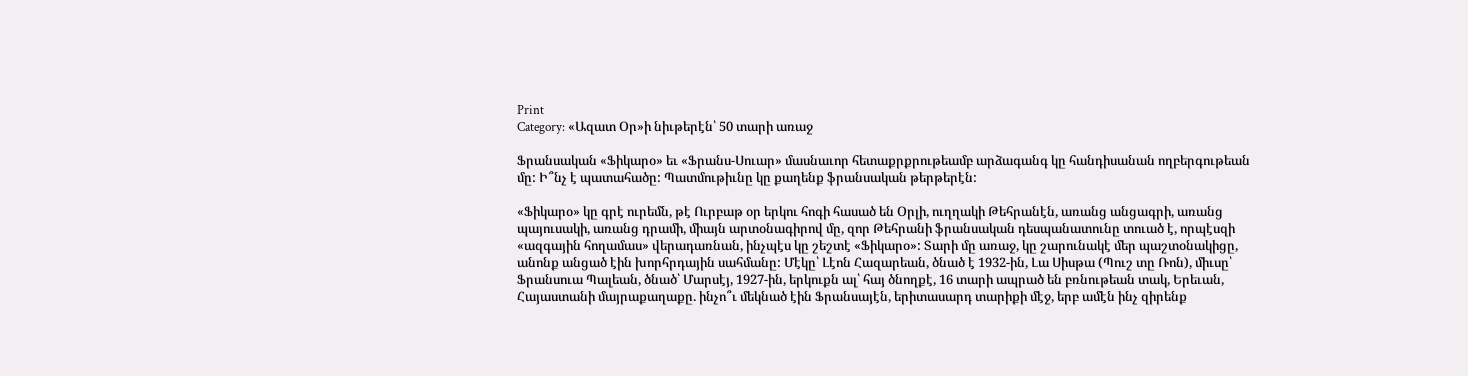Print
Category: «Ազատ Օր»ի նիւթերէն՝ 50 տարի առաջ

Ֆրանսական «Ֆիկարօ» եւ «Ֆրանս-Սուար» մասնաւոր հետաքրքրութեամբ արձագանգ կը հանդիսանան ողբերգութեան մը: Ի՞նչ է պատահածը: Պատմութիւնը կը քաղենք ֆրանսական թերթերէն:

«Ֆիկարօ» կը գրէ ուրեմն, թէ Ուրբաթ օր երկու հոգի հասած են Օրլի, ուղղակի Թեհրանէն, առանց անցագրի, առանց պայուսակի, առանց դրամի, միայն արտօնագիրով մը, զոր Թեհրանի ֆրանսական դեսպանատունը տուած է, որպէսզի «ազգային հողամաս» վերադառնան, ինչպէս կը շեշտէ «Ֆիկարօ»: Տարի մը առաջ, կը շարունակէ մեր պաշտօնակիցը, անոնք անցած էին խորհրդային սահմանը: Մէկը՝ Լէոն Հազարեան, ծնած է 1932-ին, Լա Սիսթա (Պուշ տը Ռոն), միւսը՝ Ֆրանսուա Պալեան, ծնած՝ Մարսէյ, 1927-ին, երկուքն ալ՝ հայ ծնողքէ, 16 տարի ապրած են բռնութեան տակ, Երեւան, Հայաստանի մայրաքաղաքը. ինչո՞ւ մեկնած էին Ֆրանսայէն, երիտասարդ տարիքի մէջ, երբ ամէն ինչ զիրենք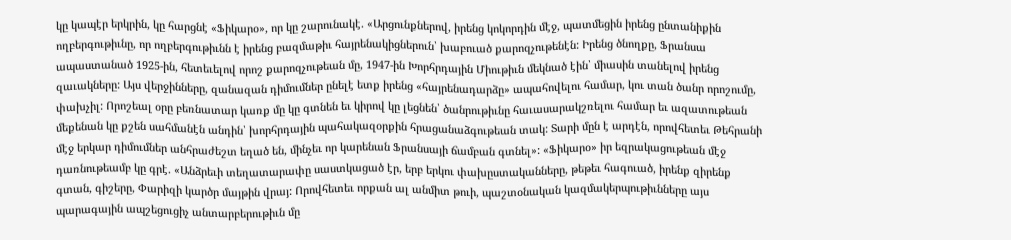կը կապէր երկրին, կը հարցնէ «Ֆիկարօ», որ կը շարունակէ. «Արցունքներով, իրենց կոկորդին մէջ, պատմեցին իրենց ընտանիքին ողբերգութիւնը, որ ողբերգութիւնն է իրենց բազմաթիւ հայրենակիցներուն՝ խաբուած քարոզչութենէն: Իրենց ծնողքը, Ֆրանսա ապաստանած 1925-ին, հետեւելով որոշ քարոզչութեան մը, 1947-ին Խորհրդային Միութիւն մեկնած էին՝ միասին տանելով իրենց զաւակները: Այս վերջինները, զանազան դիմումներ ընելէ ետք իրենց «հայրենադարձը» ապահովելու համար, կու տան ծանր որոշումը, փախչիլ: Որոշեալ օրը բեռնատար կառք մը կը գտնեն եւ կիրով կը լեցնեն՝ ծանրութիւնը հաւասարակշռելու համար եւ ազատութեան մեքենան կը քշեն սահմանէն անդին՝ խորհրդային պահակազօրքին հրացանաձգութեան տակ: Տարի մըն է արդէն, որովհետեւ Թեհրանի մէջ երկար դիմումներ անհրաժեշտ եղած են, մինչեւ որ կարենան Ֆրանսայի ճամբան գտնել»: «Ֆիկարօ» իր եզրակացութեան մէջ դառնութեամբ կը գրէ. «Անձրեւի տեղատարափը սաստկացած էր, երբ երկու փախըստականները, թեթեւ հագուած, իրենք զիրենք գտան, գիշերը, Փարիզի կարծր մայթին վրայ: Որովհետեւ որքան ալ անմիտ թուի, պաշտօնական կազմակերպութիւնները այս պարագային ապշեցուցիչ անտարբերութիւն մը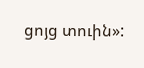ցոյց տուին»: